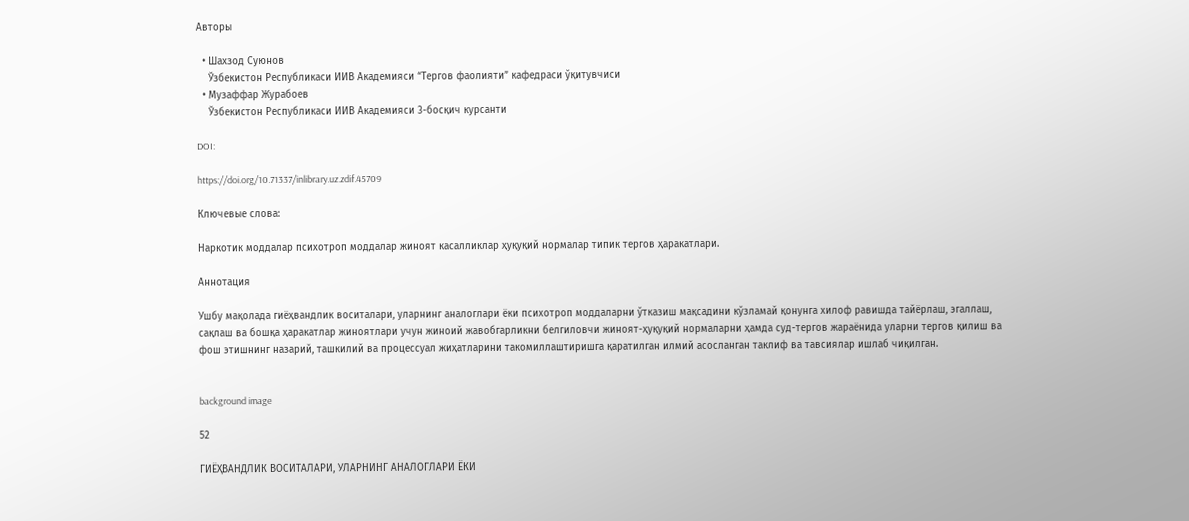Авторы

  • Шахзод Суюнов
    Ўзбекистон Республикаси ИИВ Академияси “Тергов фаолияти” кафедраси ўқитувчиси
  • Музаффар Журабоев
    Ўзбекистон Республикаси ИИВ Академияси 3-босқич курсанти

DOI:

https://doi.org/10.71337/inlibrary.uz.zdif.45709

Ключевые слова:

Наркотик моддалар психотроп моддалар жиноят касалликлар ҳуқуқий нормалар типик тергов ҳаракатлари.

Аннотация

Ушбу мақолада гиёҳвандлик воситалари, уларнинг аналоглари ёки психотроп моддаларни ўтказиш мақсадини кўзламай қонунга хилоф равишда тайёрлаш, эгаллаш, сақлаш ва бошқа ҳаракатлар жиноятлари учун жиноий жавобгарликни белгиловчи жиноят-ҳуқуқий нормаларни ҳамда суд-тергов жараёнида уларни тергов қилиш ва фош этишнинг назарий, ташкилий ва процессуал жиҳатларини такомиллаштиришга қаратилган илмий асосланган таклиф ва тавсиялар ишлаб чиқилган.


background image

52

ГИЁҲВАНДЛИК ВОСИТАЛАРИ, УЛАРНИНГ АНАЛОГЛАРИ ЁКИ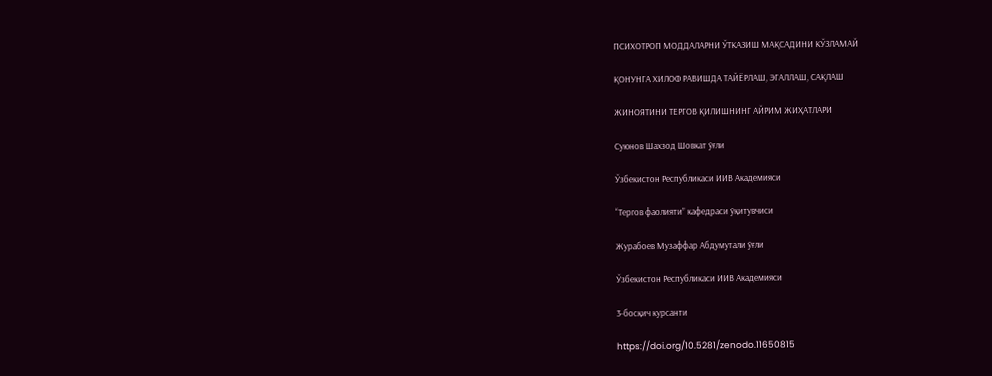ПСИХОТРОП МОДДАЛАРНИ ЎТКАЗИШ МАҚСАДИНИ КЎЗЛАМАЙ

ҚОНУНГА ХИЛОФ РАВИШДА ТАЙЁРЛАШ, ЭГАЛЛАШ, САҚЛАШ

ЖИНОЯТИНИ ТЕРГОВ ҚИЛИШНИНГ АЙРИМ ЖИҲАТЛАРИ

Суюнов Шахзод Шовкат ўғли

Ўзбекистон Республикаси ИИВ Академияси

“Тергов фаолияти” кафедраси ўқитувчиси

Журабоев Музаффар Абдумутали ўғли

Ўзбекистон Республикаси ИИВ Академияси

3-босқич курсанти

https://doi.org/10.5281/zenodo.11650815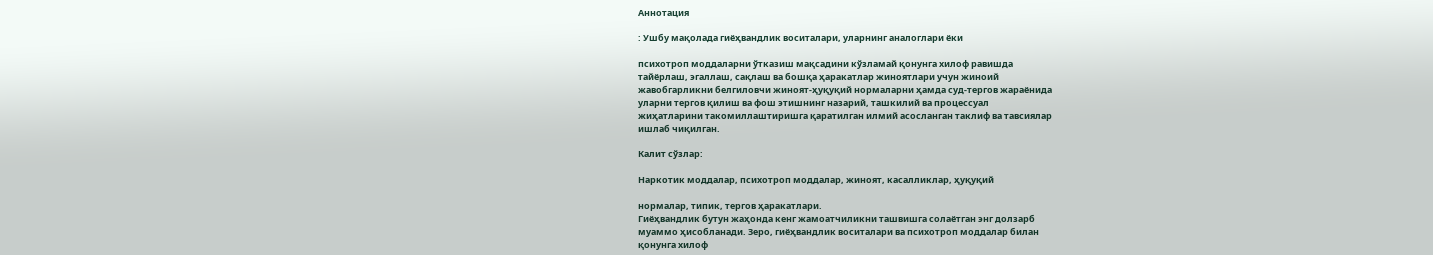Аннотация

: Ушбу мақолада гиёҳвандлик воситалари, уларнинг аналоглари ёки

психотроп моддаларни ўтказиш мақсадини кўзламай қонунга хилоф равишда
тайёрлаш, эгаллаш, сақлаш ва бошқа ҳаракатлар жиноятлари учун жиноий
жавобгарликни белгиловчи жиноят-ҳуқуқий нормаларни ҳамда суд-тергов жараёнида
уларни тергов қилиш ва фош этишнинг назарий, ташкилий ва процессуал
жиҳатларини такомиллаштиришга қаратилган илмий асосланган таклиф ва тавсиялар
ишлаб чиқилган.

Калит сўзлар:

Наркотик моддалар, психотроп моддалар, жиноят, касалликлар, ҳуқуқий

нормалар, типик, тергов ҳаракатлари.
Гиёҳвандлик бутун жаҳонда кенг жамоатчиликни ташвишга солаётган энг долзарб
муаммо ҳисобланади. Зеро, гиёҳвандлик воситалари ва психотроп моддалар билан
қонунга хилоф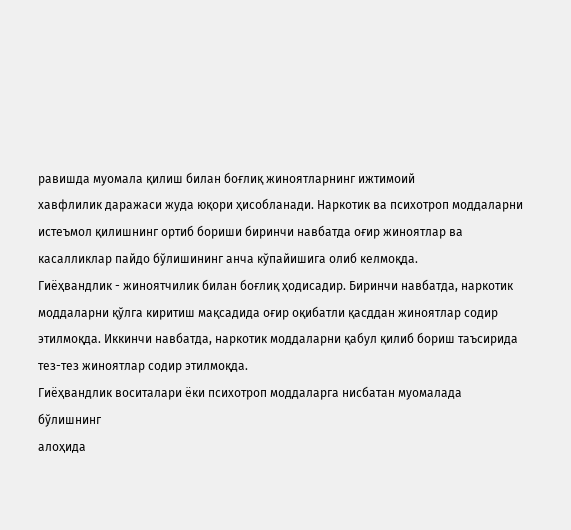равишда муомала қилиш билан боғлиқ жиноятларнинг ижтимоий
хавфлилик даражаси жуда юқори ҳисобланади. Наркотик ва психотроп моддаларни
истеъмол қилишнинг ортиб бориши биринчи навбатда оғир жиноятлар ва
касалликлар пайдо бўлишининг анча кўпайишига олиб келмоқда.
Гиёҳвандлик - жиноятчилик билан боғлиқ ҳодисадир. Биринчи навбатда, наркотик
моддаларни қўлга киритиш мақсадида оғир оқибатли қасддан жиноятлар содир
этилмоқда. Иккинчи навбатда, наркотик моддаларни қабул қилиб бориш таъсирида
тез-тез жиноятлар содир этилмоқда.
Гиёҳвандлик воситалари ёки психотроп моддаларга нисбатан муомалада бўлишнинг
алоҳида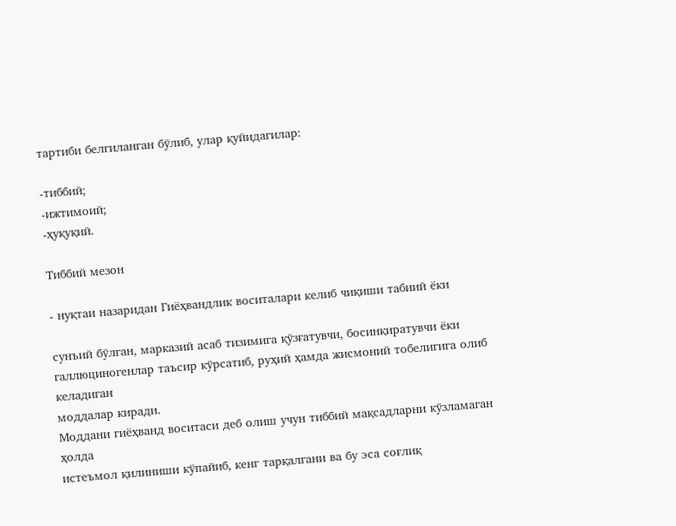тартиби белгиланган бўлиб, улар қуйидагилар:

-тиббий;
-ижтимоий;
-ҳуқуқий.

Тиббий мезон

- нуқтаи назаридан Гиёҳвандлик воситалари келиб чиқиши табиий ёки

сунъий бўлган, марказий асаб тизимига қўзғатувчи, босинқиратувчи ёки
галлюциногенлар таъсир кўрсатиб, руҳий ҳамда жисмоний тобелигига олиб келадиган
моддалар киради.
Моддани гиёҳванд воситаси деб олиш учун тиббий мақсадларни кўзламаган ҳолда
истеъмол қилиниши кўпайиб, кенг тарқалгани ва бу эса соғлиқ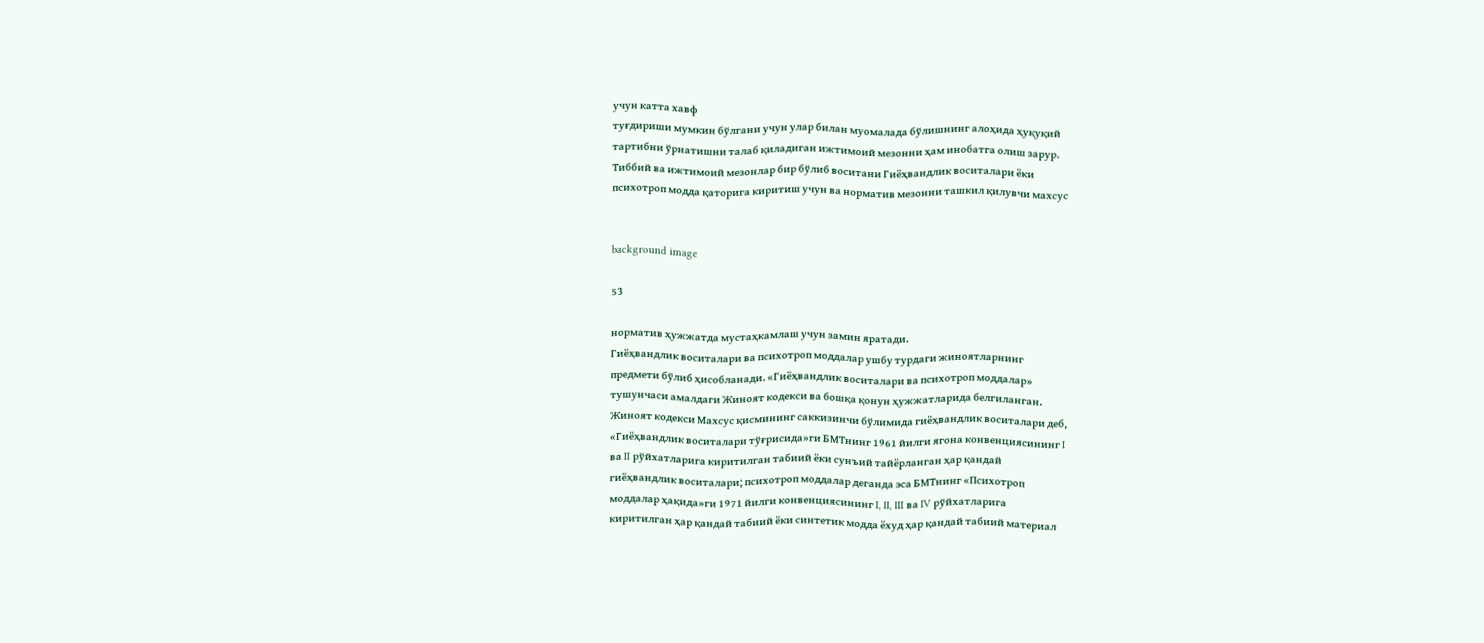учун катта хавф
туғдириши мумкин бўлгани учун улар билан муомалада бўлишнинг алоҳида ҳуқуқий
тартибни ўрнатишни талаб қиладиган ижтимоий мезонни ҳам инобатга олиш зарур.
Тиббий ва ижтимоий мезонлар бир бўлиб воситани Гиёҳвандлик воситалари ёки
психотроп модда қаторига киритиш учун ва норматив мезонни ташкил қилувчи махсус


background image

53

норматив ҳужжатда мустаҳкамлаш учун замин яратади.
Гиёҳвандлик воситалари ва психотроп моддалар ушбу турдаги жиноятларнинг
предмети бўлиб ҳисобланади. «Гиёҳвандлик воситалари ва психотроп моддалар»
тушунчаси амалдаги Жиноят кодекси ва бошқа қонун ҳужжатларида белгиланган.
Жиноят кодекси Махсус қисмининг саккизинчи бўлимида гиёҳвандлик воситалари деб,
«Гиёҳвандлик воситалари тўғрисида»ги БМТнинг 1961 йилги ягона конвенциясининг I
ва II рўйхатларига киритилган табиий ёки сунъий тайёрланган ҳар қандай
гиёҳвандлик воситалари; психотроп моддалар деганда эса БМТнинг «Психотроп
моддалар ҳақида»ги 1971 йилги конвенциясининг I, II, III ва IV рўйхатларига
киритилган ҳар қандай табиий ёки синтетик модда ёхуд ҳар қандай табиий материал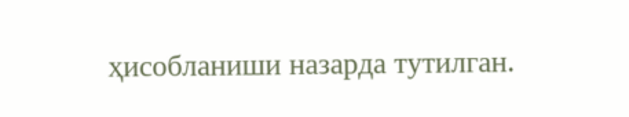ҳисобланиши назарда тутилган.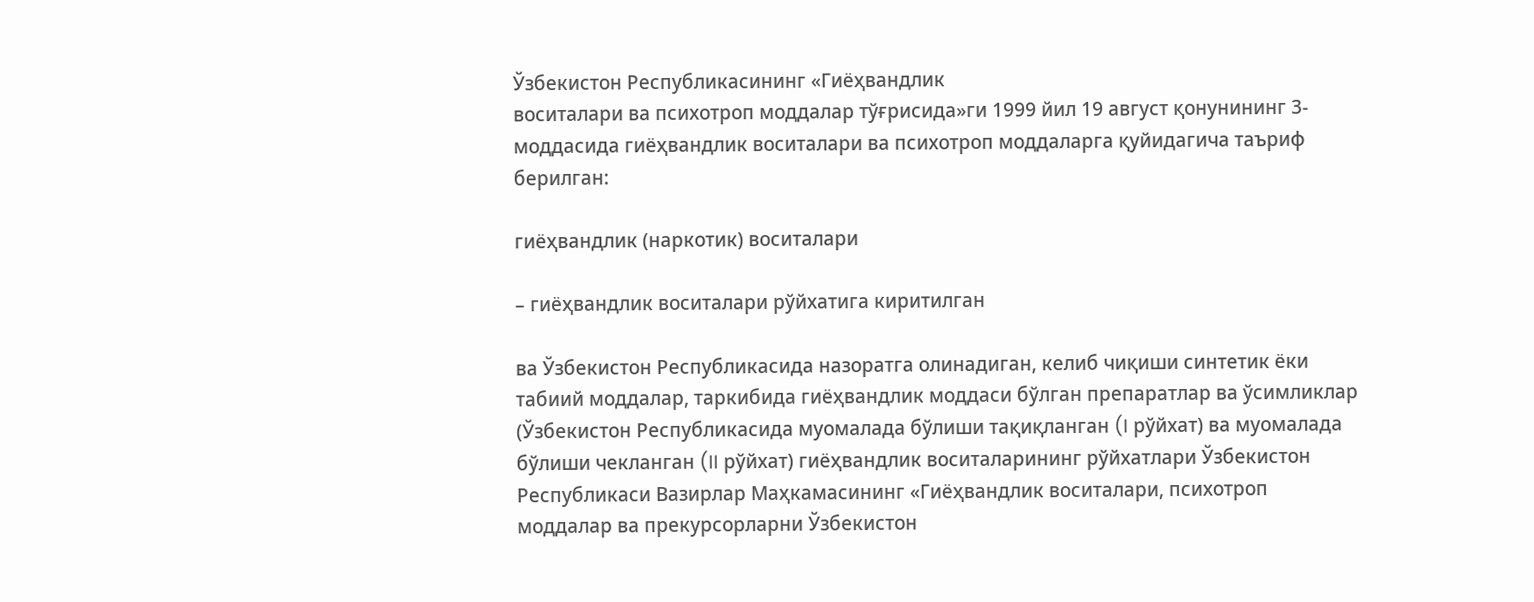Ўзбекистон Республикасининг «Гиёҳвандлик
воситалари ва психотроп моддалар тўғрисида»ги 1999 йил 19 август қонунининг 3-
моддасида гиёҳвандлик воситалари ва психотроп моддаларга қуйидагича таъриф
берилган:

гиёҳвандлик (наркотик) воситалари

– гиёҳвандлик воситалари рўйхатига киритилган

ва Ўзбекистон Республикасида назоратга олинадиган, келиб чиқиши синтетик ёки
табиий моддалар, таркибида гиёҳвандлик моддаси бўлган препаратлар ва ўсимликлар
(Ўзбекистон Республикасида муомалада бўлиши тақиқланган (I рўйхат) ва муомалада
бўлиши чекланган (II рўйхат) гиёҳвандлик воситаларининг рўйхатлари Ўзбекистон
Республикаси Вазирлар Маҳкамасининг «Гиёҳвандлик воситалари, психотроп
моддалар ва прекурсорларни Ўзбекистон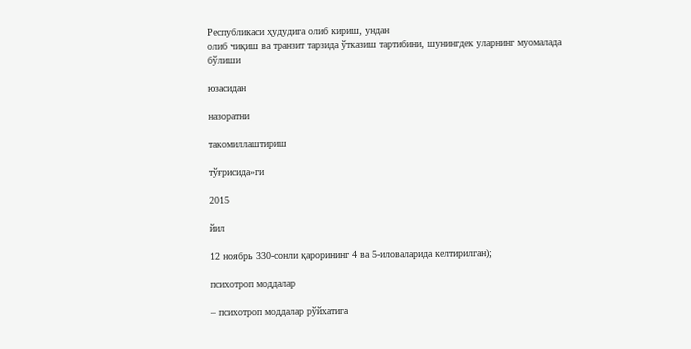Республикаси ҳудудига олиб кириш, ундан
олиб чиқиш ва транзит тарзида ўтказиш тартибини, шунингдек уларнинг муомалада
бўлиши

юзасидан

назоратни

такомиллаштириш

тўғрисида»ги

2015

йил

12 ноябрь 330-сонли қарорининг 4 ва 5-иловаларида келтирилган);

психотроп моддалар

– психотроп моддалар рўйхатига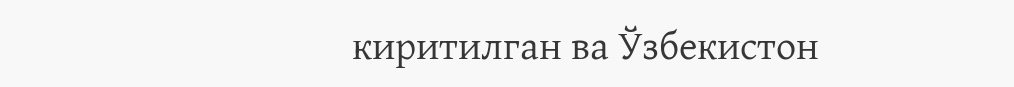киритилган ва Ўзбекистон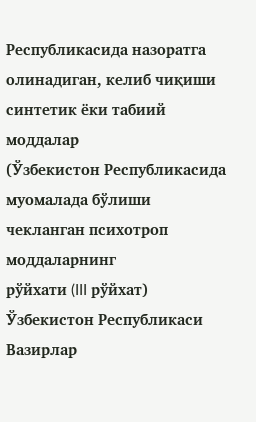Республикасида назоратга олинадиган, келиб чиқиши синтетик ёки табиий моддалар
(Ўзбекистон Республикасида муомалада бўлиши чекланган психотроп моддаларнинг
рўйхати (III рўйхат) Ўзбекистон Республикаси Вазирлар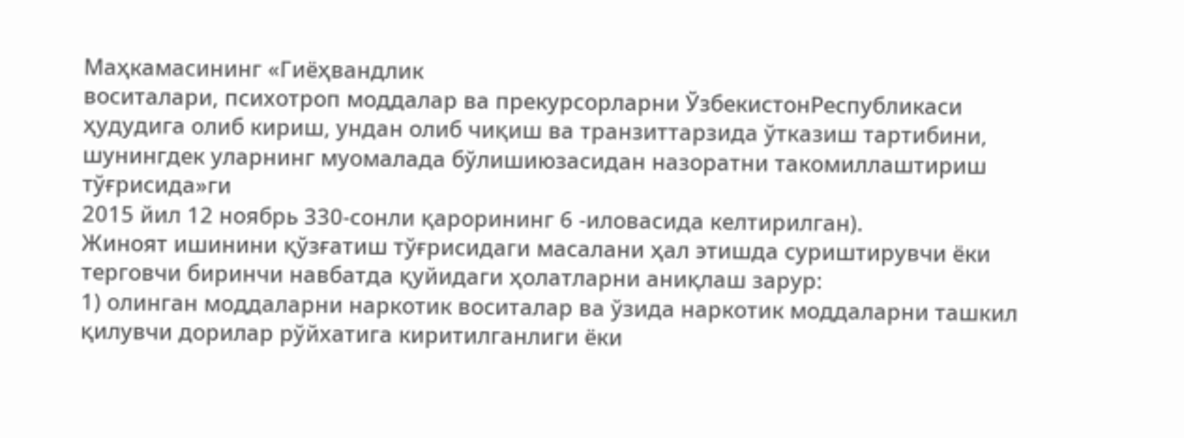Маҳкамасининг «Гиёҳвандлик
воситалари, психотроп моддалар ва прекурсорларни ЎзбекистонРеспубликаси
ҳудудига олиб кириш, ундан олиб чиқиш ва транзиттарзида ўтказиш тартибини,
шунингдек уларнинг муомалада бўлишиюзасидан назоратни такомиллаштириш
тўғрисида»ги
2015 йил 12 ноябрь 330-сонли қарорининг 6 -иловасида келтирилган).
Жиноят ишинини қўзғатиш тўғрисидаги масалани ҳал этишда суриштирувчи ёки
терговчи биринчи навбатда қуйидаги ҳолатларни аниқлаш зарур:
1) олинган моддаларни наркотик воситалар ва ўзида наркотик моддаларни ташкил
қилувчи дорилар рўйхатига киритилганлиги ёки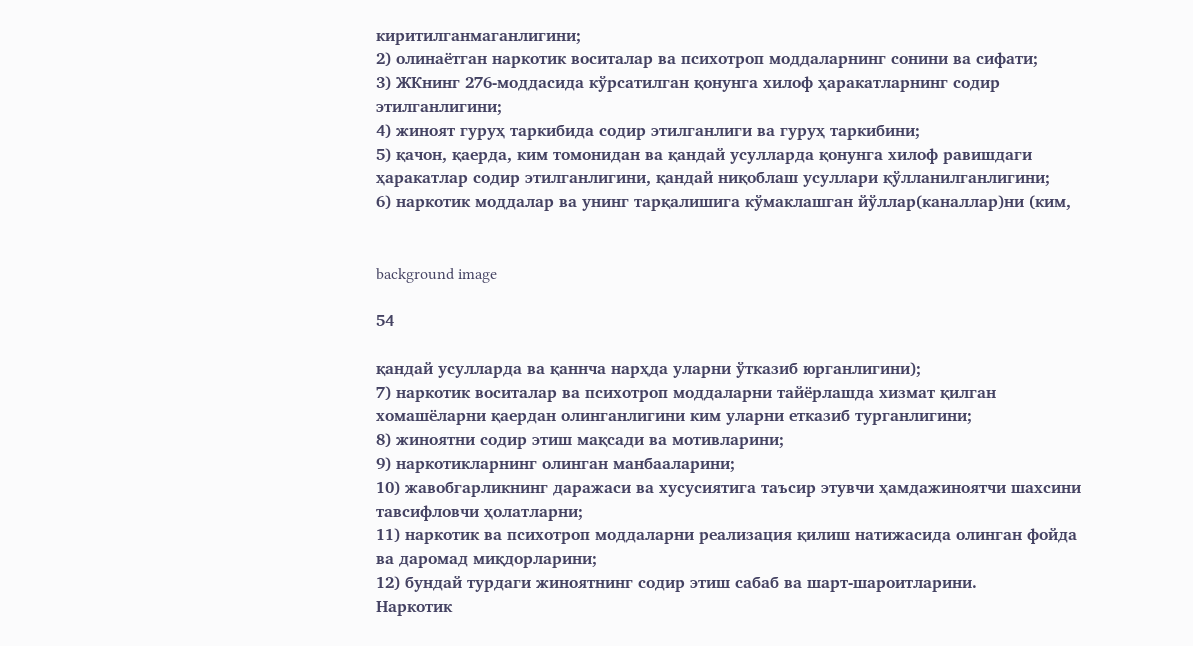киритилганмаганлигини;
2) олинаётган наркотик воситалар ва психотроп моддаларнинг сонини ва сифати;
3) ЖКнинг 276-моддасида кўрсатилган қонунга хилоф ҳаракатларнинг содир
этилганлигини;
4) жиноят гуруҳ таркибида содир этилганлиги ва гуруҳ таркибини;
5) қачон, қаерда, ким томонидан ва қандай усулларда қонунга хилоф равишдаги
ҳаракатлар содир этилганлигини, қандай ниқоблаш усуллари қўлланилганлигини;
6) наркотик моддалар ва унинг тарқалишига кўмаклашган йўллар(каналлар)ни (ким,


background image

54

қандай усулларда ва қаннча нарҳда уларни ўтказиб юрганлигини);
7) наркотик воситалар ва психотроп моддаларни тайёрлашда хизмат қилган
хомашёларни қаердан олинганлигини ким уларни етказиб турганлигини;
8) жиноятни содир этиш мақсади ва мотивларини;
9) наркотикларнинг олинган манбааларини;
10) жавобгарликнинг даражаси ва хусусиятига таъсир этувчи ҳамдажиноятчи шахсини
тавсифловчи ҳолатларни;
11) наркотик ва психотроп моддаларни реализация қилиш натижасида олинган фойда
ва даромад миқдорларини;
12) бундай турдаги жиноятнинг содир этиш сабаб ва шарт-шароитларини.
Наркотик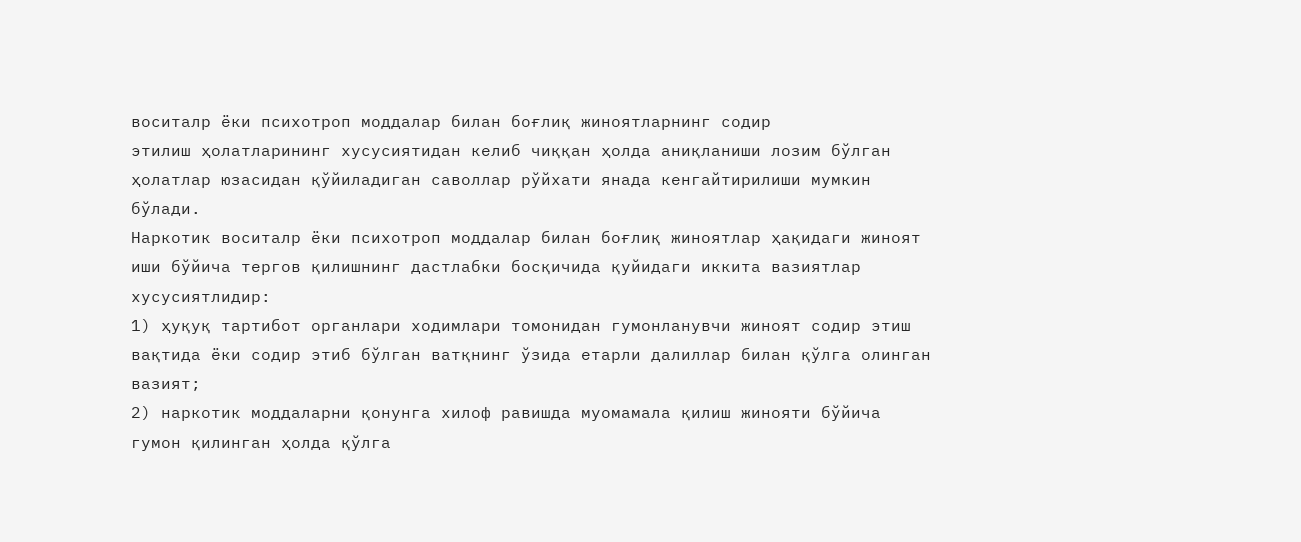воситалр ёки психотроп моддалар билан боғлиқ жиноятларнинг содир
этилиш ҳолатларининг хусусиятидан келиб чиққан ҳолда аниқланиши лозим бўлган
ҳолатлар юзасидан қўйиладиган саволлар рўйхати янада кенгайтирилиши мумкин
бўлади.
Наркотик воситалр ёки психотроп моддалар билан боғлиқ жиноятлар ҳақидаги жиноят
иши бўйича тергов қилишнинг дастлабки босқичида қуйидаги иккита вазиятлар
хусусиятлидир:
1) ҳуқуқ тартибот органлари ходимлари томонидан гумонланувчи жиноят содир этиш
вақтида ёки содир этиб бўлган ватқнинг ўзида етарли далиллар билан қўлга олинган
вазият;
2) наркотик моддаларни қонунга хилоф равишда муомамала қилиш жинояти бўйича
гумон қилинган ҳолда қўлга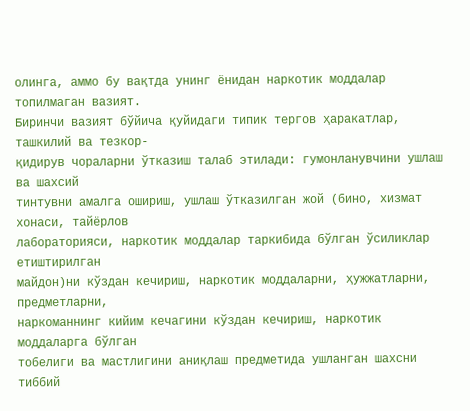олинга, аммо бу вақтда унинг ёнидан наркотик моддалар
топилмаган вазият.
Биринчи вазият бўйича қуйидаги типик тергов ҳаракатлар, ташкилий ва тезкор-
қидирув чораларни ўтказиш талаб этилади: гумонланувчини ушлаш ва шахсий
тинтувни амалга ошириш, ушлаш ўтказилган жой (бино, хизмат хонаси, тайёрлов
лабораторияси, наркотик моддалар таркибида бўлган ўсиликлар етиштирилган
майдон)ни кўздан кечириш, наркотик моддаларни, ҳужжатларни, предметларни,
наркоманнинг кийим кечагини кўздан кечириш, наркотик моддаларга бўлган
тобелиги ва мастлигини аниқлаш предметида ушланган шахсни тиббий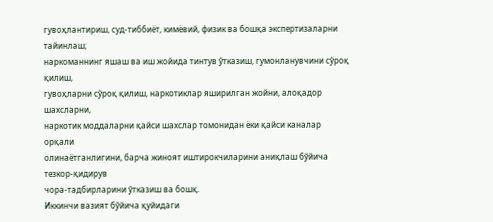гувоҳлантириш, суд-тиббиёт, кимёвий, физик ва бошқа экспертизаларни тайинлаш;
наркоманнинг яшаш ва иш жойида тинтув ўтказиш, гумонланувчини сўроқ қилиш,
гувоҳларни сўроқ қилиш, наркотиклар яширилган жойни, алоқадор шахсларни,
наркотик моддаларни қайси шахслар томонидан ёки қайси каналар орқали
олинаётганлигини, барча жиноят иштирокчиларини аниқлаш бўйича тезкор-қидирув
чора-тадбирларини ўтказиш ва бошқ.
Иккинчи вазият бўйича қуйидаги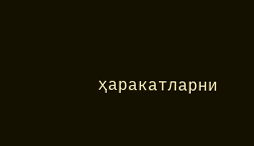ҳаракатларни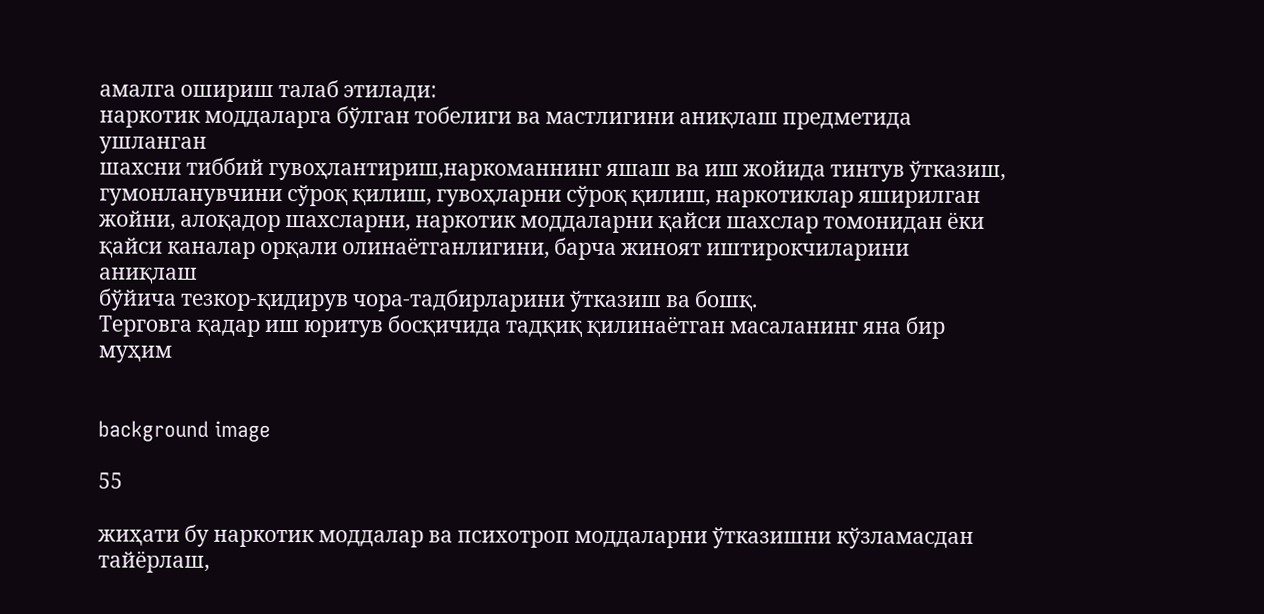амалга ошириш талаб этилади:
наркотик моддаларга бўлган тобелиги ва мастлигини аниқлаш предметида ушланган
шахсни тиббий гувоҳлантириш,наркоманнинг яшаш ва иш жойида тинтув ўтказиш,
гумонланувчини сўроқ қилиш, гувоҳларни сўроқ қилиш, наркотиклар яширилган
жойни, алоқадор шахсларни, наркотик моддаларни қайси шахслар томонидан ёки
қайси каналар орқали олинаётганлигини, барча жиноят иштирокчиларини аниқлаш
бўйича тезкор-қидирув чора-тадбирларини ўтказиш ва бошқ.
Терговга қадар иш юритув босқичида тадқиқ қилинаётган масаланинг яна бир муҳим


background image

55

жиҳати бу наркотик моддалар ва психотроп моддаларни ўтказишни кўзламасдан
тайёрлаш,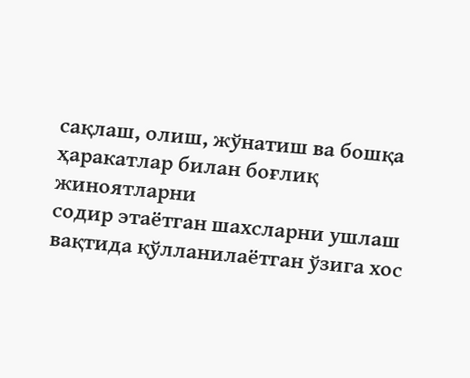сақлаш, олиш, жўнатиш ва бошқа ҳаракатлар билан боғлиқ жиноятларни
содир этаётган шахсларни ушлаш вақтида қўлланилаётган ўзига хос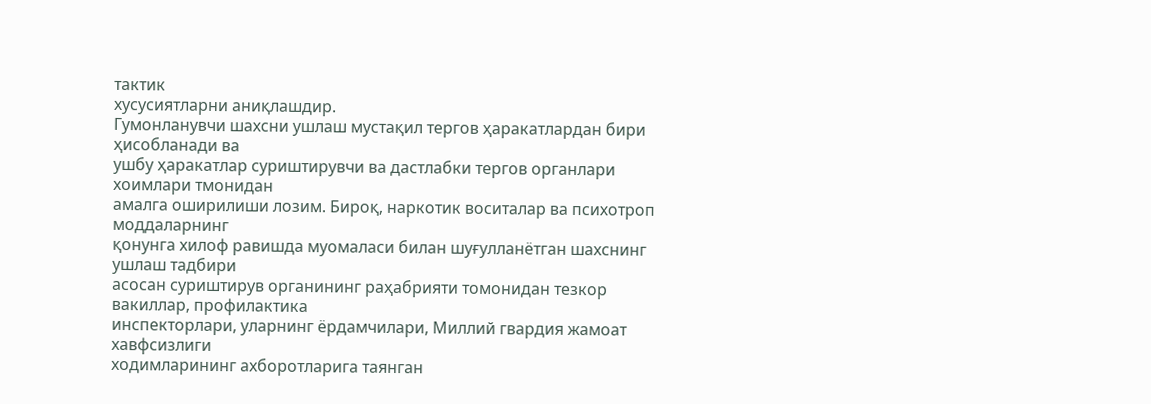тактик
хусусиятларни аниқлашдир.
Гумонланувчи шахсни ушлаш мустақил тергов ҳаракатлардан бири ҳисобланади ва
ушбу ҳаракатлар суриштирувчи ва дастлабки тергов органлари хоимлари тмонидан
амалга оширилиши лозим. Бироқ, наркотик воситалар ва психотроп моддаларнинг
қонунга хилоф равишда муомаласи билан шуғулланётган шахснинг ушлаш тадбири
асосан суриштирув органининг раҳабрияти томонидан тезкор вакиллар, профилактика
инспекторлари, уларнинг ёрдамчилари, Миллий гвардия жамоат хавфсизлиги
ходимларининг ахборотларига таянган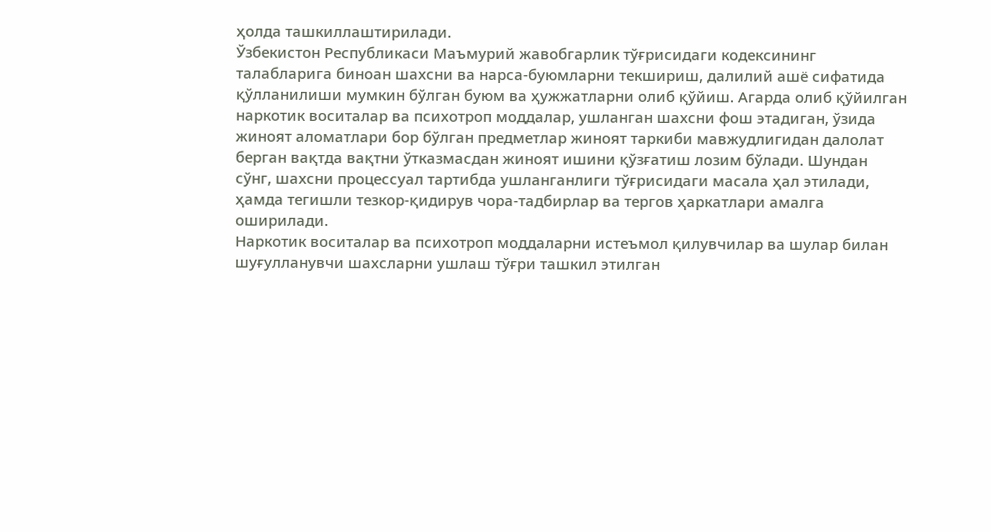ҳолда ташкиллаштирилади.
Ўзбекистон Республикаси Маъмурий жавобгарлик тўғрисидаги кодексининг
талабларига биноан шахсни ва нарса-буюмларни текшириш, далилий ашё сифатида
қўлланилиши мумкин бўлган буюм ва ҳужжатларни олиб қўйиш. Агарда олиб қўйилган
наркотик воситалар ва психотроп моддалар, ушланган шахсни фош этадиган, ўзида
жиноят аломатлари бор бўлган предметлар жиноят таркиби мавжудлигидан далолат
берган вақтда вақтни ўтказмасдан жиноят ишини қўзғатиш лозим бўлади. Шундан
сўнг, шахсни процессуал тартибда ушланганлиги тўғрисидаги масала ҳал этилади,
ҳамда тегишли тезкор-қидирув чора-тадбирлар ва тергов ҳаркатлари амалга
оширилади.
Наркотик воситалар ва психотроп моддаларни истеъмол қилувчилар ва шулар билан
шуғулланувчи шахсларни ушлаш тўғри ташкил этилган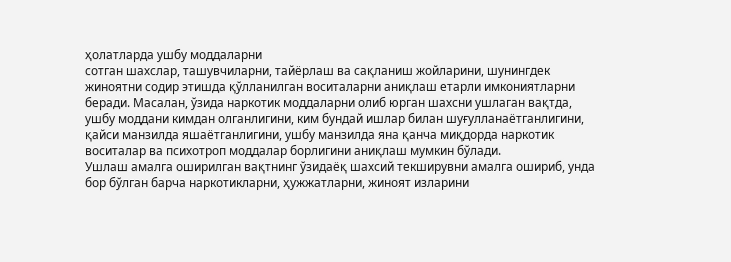ҳолатларда ушбу моддаларни
сотган шахслар, ташувчиларни, тайёрлаш ва сақланиш жойларини, шунингдек
жиноятни содир этишда қўлланилган воситаларни аниқлаш етарли имкониятларни
беради. Масалан, ўзида наркотик моддаларни олиб юрган шахсни ушлаган вақтда,
ушбу моддани кимдан олганлигини, ким бундай ишлар билан шуғулланаётганлигини,
қайси манзилда яшаётганлигини, ушбу манзилда яна қанча миқдорда наркотик
воситалар ва психотроп моддалар борлигини аниқлаш мумкин бўлади.
Ушлаш амалга оширилган вақтнинг ўзидаёқ шахсий текширувни амалга ошириб, унда
бор бўлган барча наркотикларни, ҳужжатларни, жиноят изларини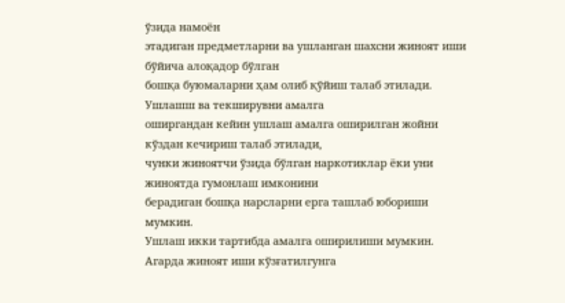ўзида намоён
этадиган предметларни ва ушланган шахсни жиноят иши бўйича алоқадор бўлган
бошқа буюмаларни ҳам олиб қўйиш талаб этилади. Ушлашш ва текширувни амалга
оширгандан кейин ушлаш амалга оширилган жойни кўздан кечириш талаб этилади,
чунки жиноятчи ўзида бўлган наркотиклар ёки уни жиноятда гумонлаш имконини
берадиган бошқа нарсларни ерга ташлаб юбориши мумкин.
Ушлаш икки тартибда амалга оширилиши мумкин. Агарда жиноят иши кўзғатилгунга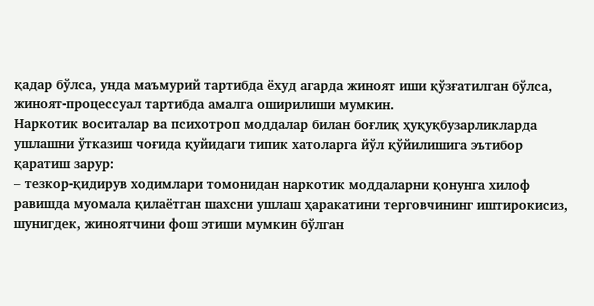қадар бўлса, унда маъмурий тартибда ёхуд агарда жиноят иши қўзғатилган бўлса,
жиноят-процессуал тартибда амалга оширилиши мумкин.
Наркотик воситалар ва психотроп моддалар билан боғлиқ ҳуқуқбузарликларда
ушлашни ўтказиш чоғида қуйидаги типик хатоларга йўл қўйилишига эътибор
қаратиш зарур:
– тезкор-қидирув ходимлари томонидан наркотик моддаларни қонунга хилоф
равишда муомала қилаётган шахсни ушлаш ҳаракатини терговчининг иштирокисиз,
шунигдек, жиноятчини фош этиши мумкин бўлган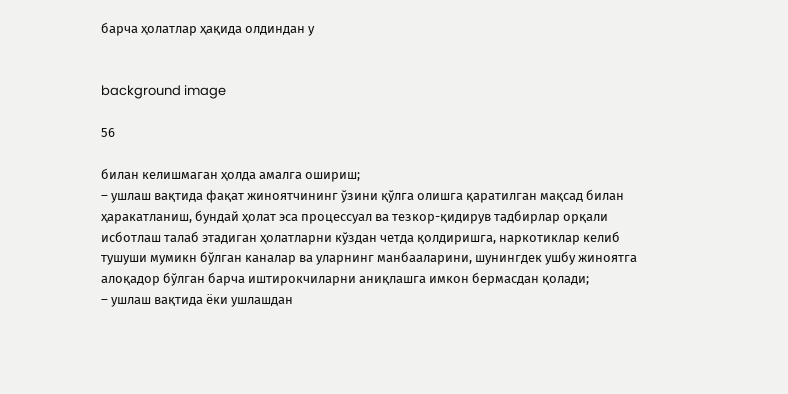барча ҳолатлар ҳақида олдиндан у


background image

56

билан келишмаган ҳолда амалга ошириш;
– ушлаш вақтида фақат жиноятчининг ўзини қўлга олишга қаратилган мақсад билан
ҳаракатланиш, бундай ҳолат эса процессуал ва тезкор-қидирув тадбирлар орқали
исботлаш талаб этадиган ҳолатларни кўздан четда қолдиришга, наркотиклар келиб
тушуши мумикн бўлган каналар ва уларнинг манбааларини, шунингдек ушбу жиноятга
алоқадор бўлган барча иштирокчиларни аниқлашга имкон бермасдан қолади;
– ушлаш вақтида ёки ушлашдан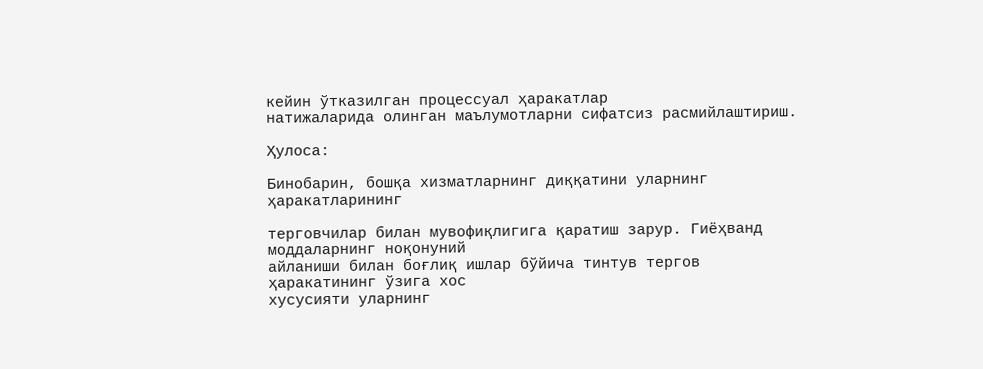кейин ўтказилган процессуал ҳаракатлар
натижаларида олинган маълумотларни сифатсиз расмийлаштириш.

Ҳулоса:

Бинобарин, бошқа хизматларнинг диққатини уларнинг ҳаракатларининг

терговчилар билан мувофиқлигига қаратиш зарур. Гиёҳванд моддаларнинг ноқонуний
айланиши билан боғлиқ ишлар бўйича тинтув тергов ҳаракатининг ўзига хос
хусусияти уларнинг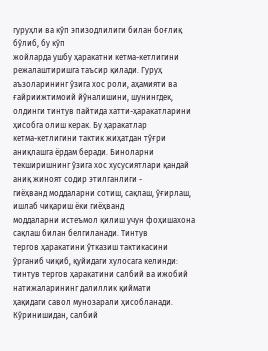гуруҳли ва кўп эпизодлилиги билан боғлиқ бўлиб, бу кўп
жойларда ушбу ҳаракатни кетма-кетлигини режалаштиришга таъсир қилади. Гуруҳ
аъзоларининг ўзига хос роли, аҳамияти ва ғайриижтимоий йўналишини, шунингдек,
олдинги тинтув пайтида хатти-ҳаракатларини ҳисобга олиш керак. Бу ҳаракатлар
кетма-кетлигини тактик жиҳатдан тўғри аниқлашга ёрдам беради. Биноларни
текширишнинг ўзига хос хусусиятлари қандай аниқ жиноят содир этилганлиги -
гиёҳванд моддаларни сотиш, сақлаш, ўғирлаш, ишлаб чиқариш ёки гиёҳванд
моддаларни истеъмол қилиш учун фоҳишахона сақлаш билан белгиланади. Тинтув
тергов ҳаракатини ўтказиш тактикасини ўрганиб чиқиб, қуйидаги хулосага келинди:
тинтув тергов ҳаракатини салбий ва ижобий натижаларининг далиллик қиймати
ҳақидаги савол мунозарали ҳисобланади. Кўринишидан, салбий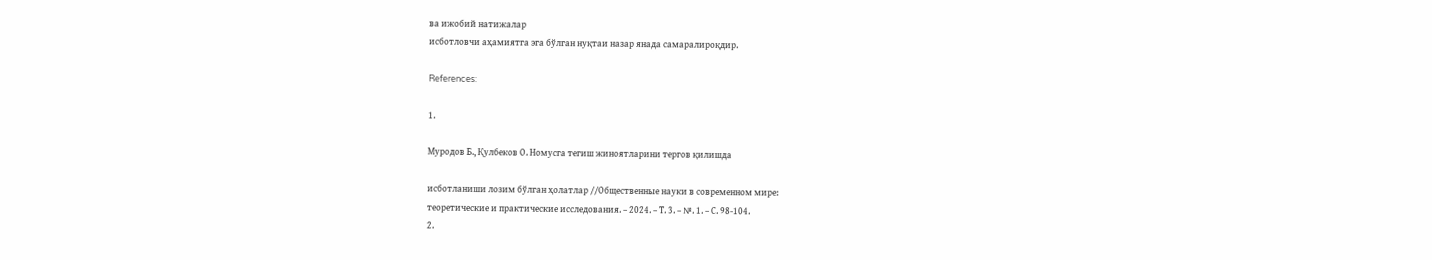ва ижобий натижалар
исботловчи аҳамиятга эга бўлган нуқтаи назар янада самаралироқдир.

References:

1.

Муродов Б., Қулбеков О. Номусга тегиш жиноятларини тергов қилишда

исботланиши лозим бўлган ҳолатлар //Общественные науки в современном мире:
теоретические и практические исследования. – 2024. – Т. 3. – №. 1. – С. 98-104.
2.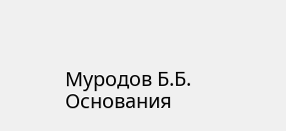Муродов Б.Б. Основания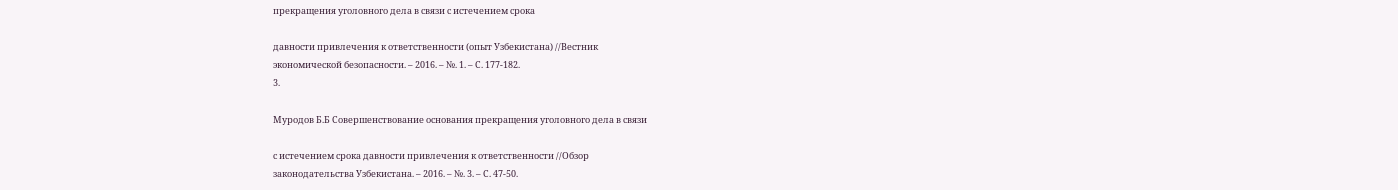прекращения уголовного дела в связи с истечением срока

давности привлечения к ответственности (опыт Узбекистана) //Вестник
экономической безопасности. – 2016. – №. 1. – С. 177-182.
3.

Муродов Б.Б Совершенствование основания прекращения уголовного дела в связи

с истечением срока давности привлечения к ответственности //Обзор
законодательства Узбекистана. – 2016. – №. 3. – С. 47-50.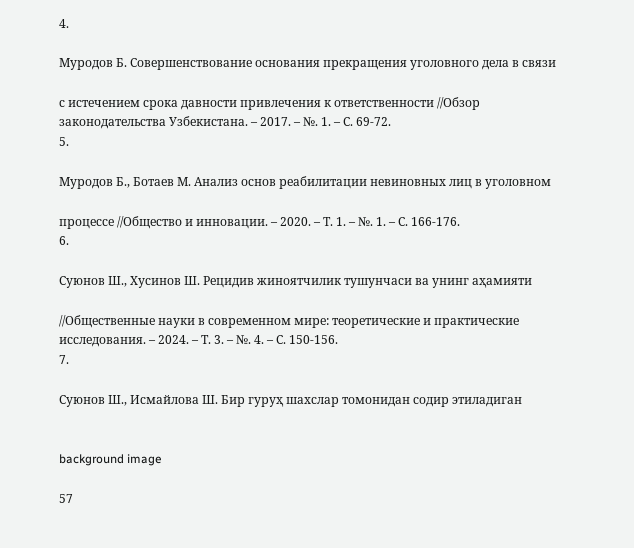4.

Муродов Б. Совершенствование основания прекращения уголовного дела в связи

с истечением срока давности привлечения к ответственности //Обзор
законодательства Узбекистана. – 2017. – №. 1. – С. 69-72.
5.

Муродов Б., Ботаев М. Анализ основ реабилитации невиновных лиц в уголовном

процессе //Общество и инновации. – 2020. – Т. 1. – №. 1. – С. 166-176.
6.

Суюнов Ш., Хусинов Ш. Рецидив жиноятчилик тушунчаси ва унинг аҳамияти

//Общественные науки в современном мире: теоретические и практические
исследования. – 2024. – Т. 3. – №. 4. – С. 150-156.
7.

Суюнов Ш., Исмайлова Ш. Бир гуруҳ шахслар томонидан содир этиладиган


background image

57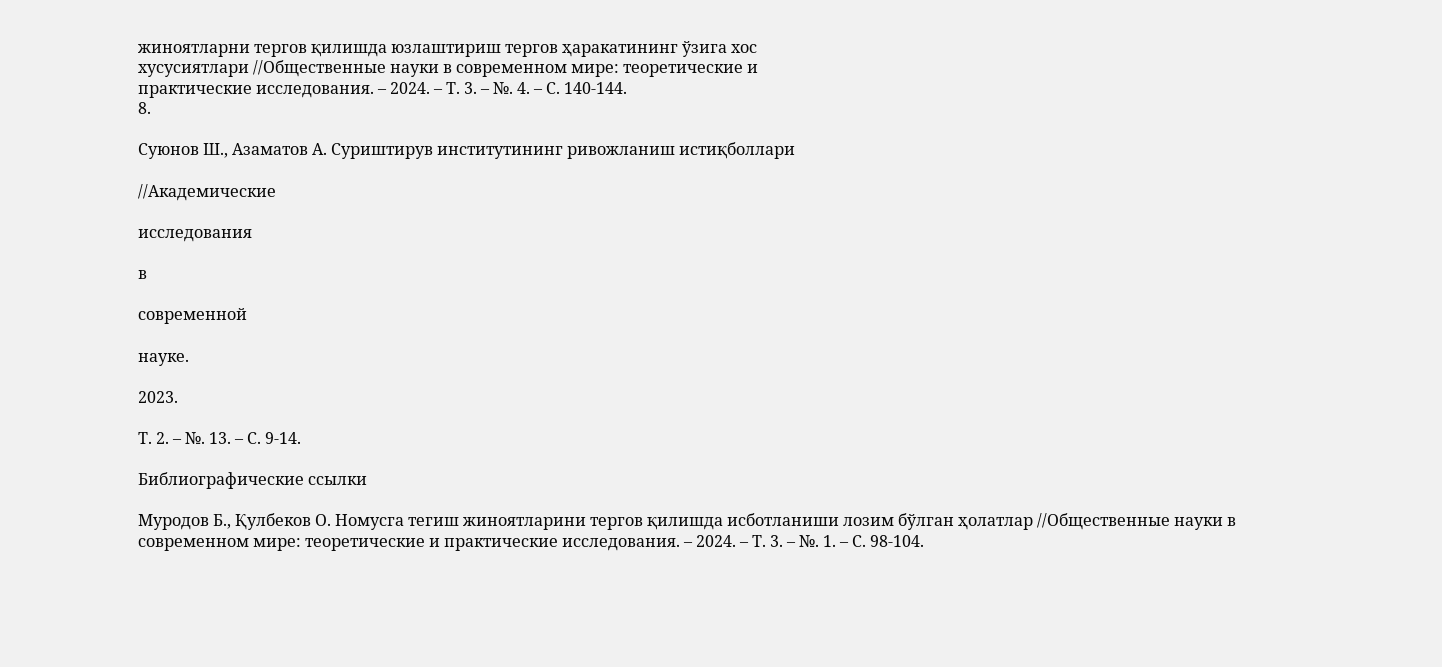жиноятларни тергов қилишда юзлаштириш тергов ҳаракатининг ўзига хос
хусусиятлари //Общественные науки в современном мире: теоретические и
практические исследования. – 2024. – Т. 3. – №. 4. – С. 140-144.
8.

Суюнов Ш., Азаматов А. Суриштирув институтининг ривожланиш истиқболлари

//Академические

исследования

в

современной

науке.

2023.

Т. 2. – №. 13. – С. 9-14.

Библиографические ссылки

Муродов Б., Қулбеков О. Номусга тегиш жиноятларини тергов қилишда исботланиши лозим бўлган ҳолатлар //Общественные науки в современном мире: теоретические и практические исследования. – 2024. – Т. 3. – №. 1. – С. 98-104.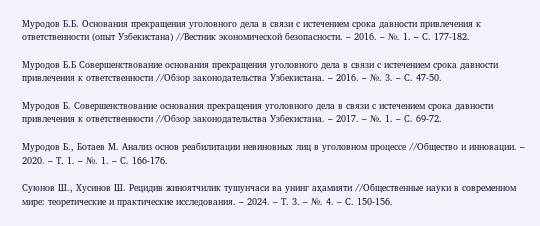Муродов Б.Б. Основания прекращения уголовного дела в связи с истечением срока давности привлечения к ответственности (опыт Узбекистана) //Вестник экономической безопасности. – 2016. – №. 1. – С. 177-182.

Муродов Б.Б Совершенствование основания прекращения уголовного дела в связи с истечением срока давности привлечения к ответственности //Обзор законодательства Узбекистана. – 2016. – №. 3. – С. 47-50.

Муродов Б. Совершенствование основания прекращения уголовного дела в связи с истечением срока давности привлечения к ответственности //Обзор законодательства Узбекистана. – 2017. – №. 1. – С. 69-72.

Муродов Б., Ботаев М. Анализ основ реабилитации невиновных лиц в уголовном процессе //Общество и инновации. – 2020. – Т. 1. – №. 1. – С. 166-176.

Суюнов Ш., Хусинов Ш. Рецидив жиноятчилик тушунчаси ва унинг аҳамияти //Общественные науки в современном мире: теоретические и практические исследования. – 2024. – Т. 3. – №. 4. – С. 150-156.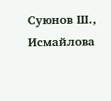Суюнов Ш., Исмайлова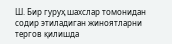Ш. Бир гуруҳ шахслар томонидан содир этиладиган жиноятларни тергов қилишда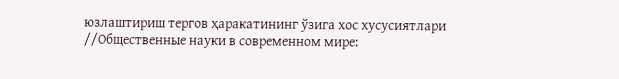юзлаштириш тергов ҳаракатининг ўзига хос хусусиятлари //Общественные науки в современном мире: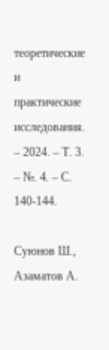теоретические и практические исследования. – 2024. – Т. 3. – №. 4. – С. 140-144.

Суюнов Ш., Азаматов А.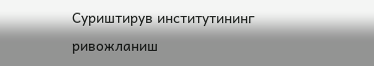Суриштирув институтининг ривожланиш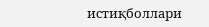истиқболлари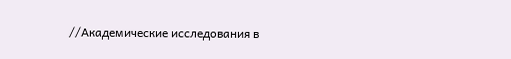//Академические исследования в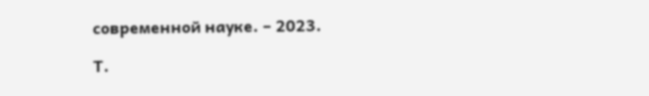современной науке. – 2023.

Т.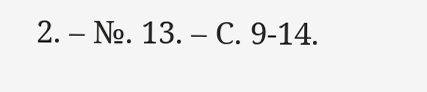2. – №. 13. – С. 9-14.